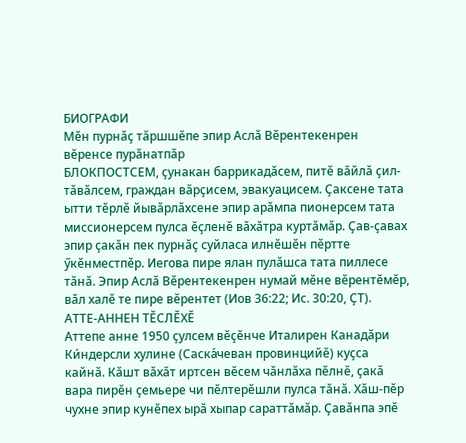БИОГРАФИ
Мӗн пурнӑҫ тӑршшӗпе эпир Аслӑ Вӗрентекенрен вӗренсе пурӑнатпӑр
БЛОКПОСТСЕМ, ҫунакан баррикадӑсем, питӗ вӑйлӑ ҫил-тӑвӑлсем, граждан вӑрҫисем, эвакуацисем. Ҫаксене тата ытти тӗрлӗ йывӑрлӑхсене эпир арӑмпа пионерсем тата миссионерсем пулса ӗҫленӗ вӑхӑтра куртӑмӑр. Ҫав-ҫавах эпир ҫакӑн пек пурнӑҫ суйласа илнӗшӗн пӗртте ӳкӗнместпӗр. Иегова пире ялан пулӑшса тата пиллесе тӑнӑ. Эпир Аслӑ Вӗрентекенрен нумай мӗне вӗрентӗмӗр, вӑл халӗ те пире вӗрентет (Иов 36:22; Ис. 30:20, ҪТ).
АТТЕ-АННЕН ТӖСЛӖХӖ
Аттепе анне 1950 ҫулсем вӗҫӗнче Италирен Канадӑри Ки́ндерсли хулине (Саска́чеван провинцийӗ) куҫса кайнӑ. Кӑшт вӑхӑт иртсен вӗсем чӑнлӑха пӗлнӗ, ҫакӑ вара пирӗн ҫемьере чи пӗлтерӗшли пулса тӑнӑ. Хӑш-пӗр чухне эпир кунӗпех ырӑ хыпар сараттӑмӑр. Ҫавӑнпа эпӗ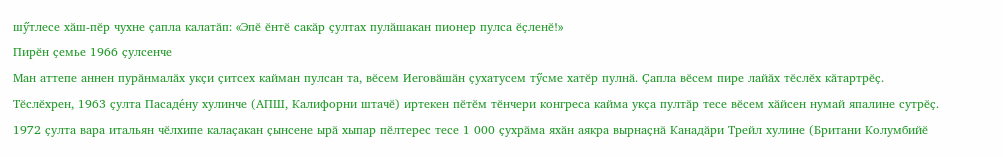шӳтлесе хӑш-пӗр чухне ҫапла калатӑп: «Эпӗ ӗнтӗ сакӑр ҫултах пулӑшакан пионер пулса ӗҫленӗ!»
Пирӗн ҫемье 1966 ҫулсенче
Ман аттепе аннен пурӑнмалӑх укҫи ҫитсех кайман пулсан та, вӗсем Иеговӑшӑн ҫухатусем тӳсме хатӗр пулнӑ. Ҫапла вӗсем пире лайӑх тӗслӗх кӑтартрӗҫ. Тӗслӗхрен, 1963 ҫулта Пасаде́ну хулинче (АПШ, Калифорни штачӗ) иртекен пӗтӗм тӗнчери конгреса кайма укҫа пултӑр тесе вӗсем хӑйсен нумай япалине сутрӗҫ. 1972 ҫулта вара итальян чӗлхипе калаҫакан ҫынсене ырӑ хыпар пӗлтерес тесе 1 000 ҫухрӑма яхӑн аякра вырнаҫнӑ Канадӑри Трейл хулине (Британи Колумбийӗ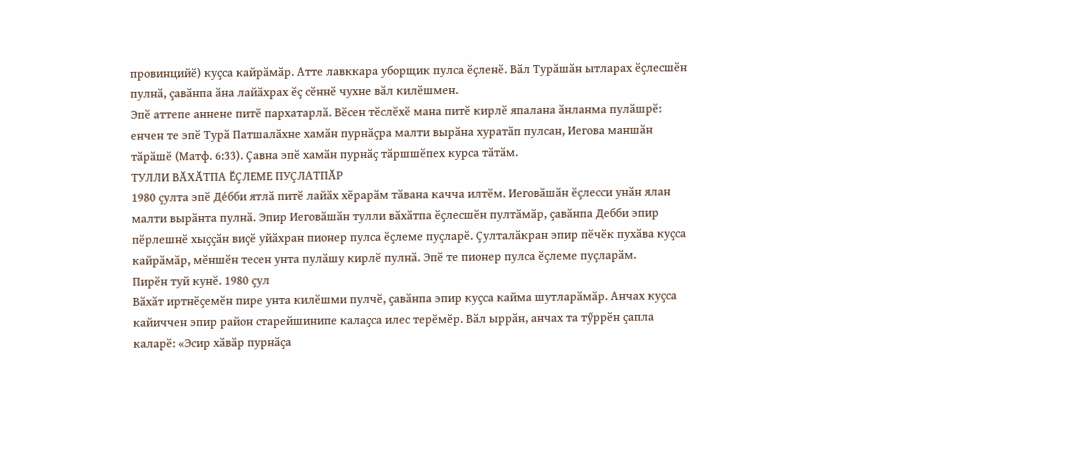провинцийӗ) куҫса кайрӑмӑр. Атте лавккара уборщик пулса ӗҫленӗ. Вӑл Турӑшӑн ытларах ӗҫлесшӗн пулнӑ, ҫавӑнпа ӑна лайӑхрах ӗҫ сӗннӗ чухне вӑл килӗшмен.
Эпӗ аттепе аннене питӗ пархатарлӑ. Вӗсен тӗслӗхӗ мана питӗ кирлӗ япалана ӑнланма пулӑшрӗ: енчен те эпӗ Турӑ Патшалӑхне хамӑн пурнӑҫра малти вырӑна хуратӑп пулсан, Иегова маншӑн тӑрӑшӗ (Матф. 6:33). Ҫавна эпӗ хамӑн пурнӑҫ тӑршшӗпех курса тӑтӑм.
ТУЛЛИ ВӐХӐТПА ӖҪЛЕМЕ ПУҪЛАТПӐР
1980 ҫулта эпӗ Де́бби ятлӑ питӗ лайӑх хӗрарӑм тӑвана качча илтӗм. Иеговӑшӑн ӗҫлесси унӑн ялан малти вырӑнта пулнӑ. Эпир Иеговӑшӑн тулли вӑхӑтпа ӗҫлесшӗн пултӑмӑр, ҫавӑнпа Дебби эпир пӗрлешнӗ хыҫҫӑн виҫӗ уйӑхран пионер пулса ӗҫлеме пуҫларӗ. Ҫулталӑкран эпир пӗчӗк пухӑва куҫса кайрӑмӑр, мӗншӗн тесен унта пулӑшу кирлӗ пулнӑ. Эпӗ те пионер пулса ӗҫлеме пуҫларӑм.
Пирӗн туй кунӗ. 1980 ҫул
Вӑхӑт иртнӗҫемӗн пире унта килӗшми пулчӗ, ҫавӑнпа эпир куҫса кайма шутларӑмӑр. Анчах куҫса кайиччен эпир район старейшинипе калаҫса илес терӗмӗр. Вӑл ыррӑн, анчах та тӳррӗн ҫапла каларӗ: «Эсир хӑвӑр пурнӑҫа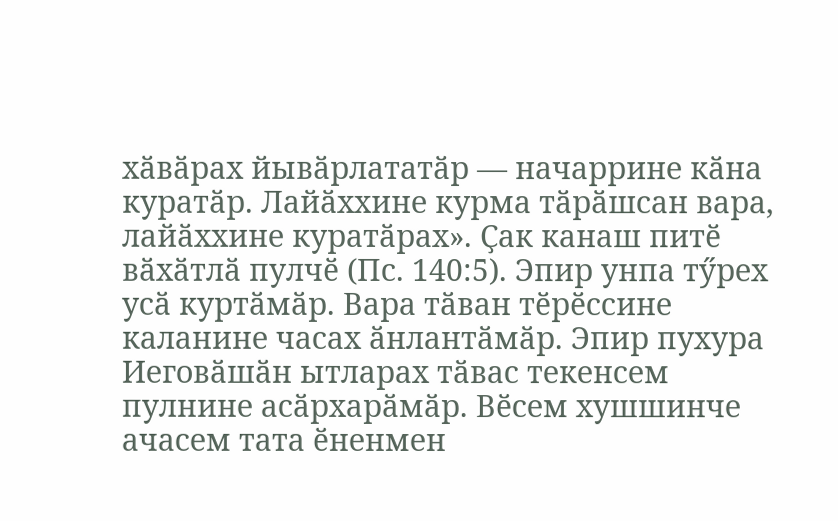хӑвӑрах йывӑрлататӑр — начаррине кӑна куратӑр. Лайӑххине курма тӑрӑшсан вара, лайӑххине куратӑрах». Ҫак канаш питӗ вӑхӑтлӑ пулчӗ (Пс. 140:5). Эпир унпа тӳрех усӑ куртӑмӑр. Вара тӑван тӗрӗссине каланине часах ӑнлантӑмӑр. Эпир пухура Иеговӑшӑн ытларах тӑвас текенсем пулнине асӑрхарӑмӑр. Вӗсем хушшинче ачасем тата ӗненмен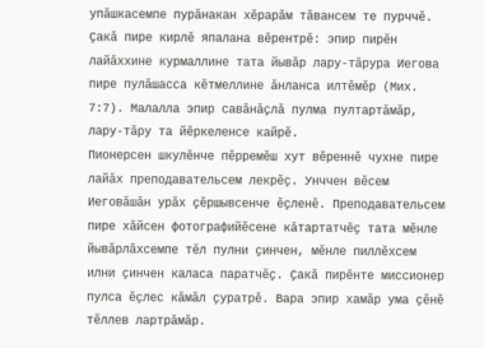упӑшкасемпе пурӑнакан хӗрарӑм тӑвансем те пурччӗ. Ҫакӑ пире кирлӗ япалана вӗрентрӗ: эпир пирӗн лайӑххине курмаллине тата йывӑр лару-тӑрура Иегова пире пулӑшасса кӗтмеллине ӑнланса илтӗмӗр (Мих. 7:7). Малалла эпир савӑнӑҫлӑ пулма пултартӑмӑр, лару-тӑру та йӗркеленсе кайрӗ.
Пионерсен шкулӗнче пӗрремӗш хут вӗреннӗ чухне пире лайӑх преподавательсем лекрӗҫ. Унччен вӗсем Иеговӑшӑн урӑх ҫӗршывсенче ӗҫленӗ. Преподавательсем пире хӑйсен фотографийӗсене кӑтартатчӗҫ тата мӗнле йывӑрлӑхсемпе тӗл пулни ҫинчен, мӗнле пиллӗхсем илни ҫинчен каласа паратчӗҫ. Ҫакӑ пирӗнте миссионер пулса ӗҫлес кӑмӑл ҫуратрӗ. Вара эпир хамӑр ума ҫӗнӗ тӗллев лартрӑмӑр.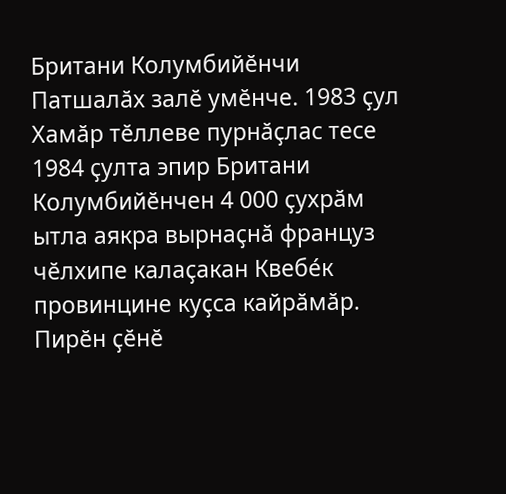Британи Колумбийӗнчи Патшалӑх залӗ умӗнче. 1983 ҫул
Хамӑр тӗллеве пурнӑҫлас тесе 1984 ҫулта эпир Британи Колумбийӗнчен 4 000 ҫухрӑм ытла аякра вырнаҫнӑ француз чӗлхипе калаҫакан Квебе́к провинцине куҫса кайрӑмӑр. Пирӗн ҫӗнӗ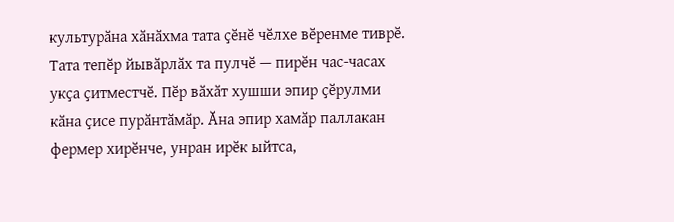культурӑна хӑнӑхма тата ҫӗнӗ чӗлхе вӗренме тиврӗ. Тата тепӗр йывӑрлӑх та пулчӗ — пирӗн час-часах укҫа ҫитместчӗ. Пӗр вӑхӑт хушши эпир ҫӗрулми кӑна ҫисе пурӑнтӑмӑр. Ӑна эпир хамӑр паллакан фермер хирӗнче, унран ирӗк ыйтса,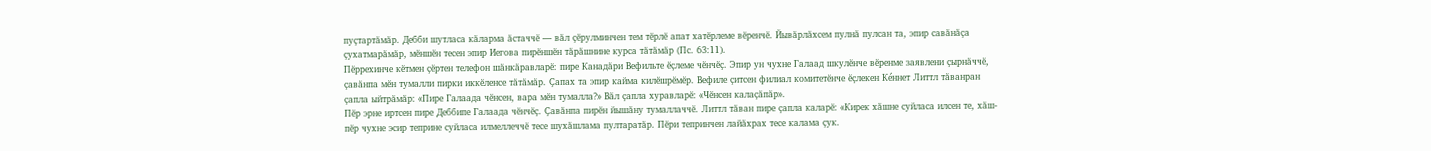пуҫтартӑмӑр. Дебби шутласа кӑларма ӑстаччӗ — вӑл ҫӗрулминчен тем тӗрлӗ апат хатӗрлеме вӗренчӗ. Йывӑрлӑхсем пулнӑ пулсан та, эпир савӑнӑҫа ҫухатмарӑмӑр, мӗншӗн тесен эпир Иегова пирӗншӗн тӑрӑшнине курса тӑтӑмӑр (Пс. 63:11).
Пӗррехинче кӗтмен ҫӗртен телефон шӑнкӑравларӗ: пире Канадӑри Вефильте ӗҫлеме чӗнчӗҫ. Эпир ун чухне Галаад шкулӗнче вӗренме заявлени ҫырнӑччӗ, ҫавӑнпа мӗн тумалли пирки иккӗленсе тӑтӑмӑр. Ҫапах та эпир кайма килӗшрӗмӗр. Вефиле ҫитсен филиал комитетӗнче ӗҫлекен Ке́ннет Литтл тӑванран ҫапла ыйтрӑмӑр: «Пире Галаада чӗнсен, вара мӗн тумалла?» Вӑл ҫапла хуравларӗ: «Чӗнсен калаҫӑпӑр».
Пӗр эрне иртсен пире Деббипе Галаада чӗнчӗҫ. Ҫавӑнпа пирӗн йышӑну тумаллаччӗ. Литтл тӑван пире ҫапла каларӗ: «Кирек хӑшне суйласа илсен те, хӑш-пӗр чухне эсир теприне суйласа илмеллеччӗ тесе шухӑшлама пултаратӑр. Пӗри тепринчен лайӑхрах тесе калама ҫук.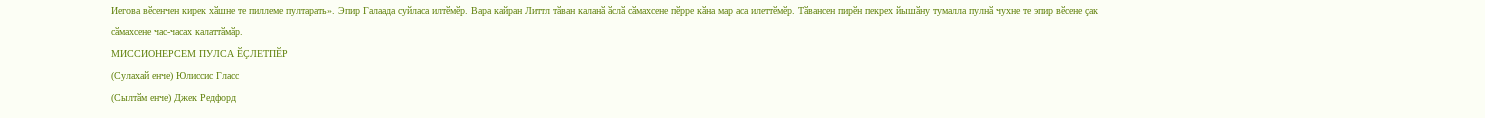Иегова вӗсенчен кирек хӑшне те пиллеме пултарать». Эпир Галаада суйласа илтӗмӗр. Вара кайран Литтл тӑван каланӑ ӑслӑ сӑмахсене пӗрре кӑна мар аса илеттӗмӗр. Тӑвансен пирӗн пекрех йышӑну тумалла пулнӑ чухне те эпир вӗсене ҫак сӑмахсене час-часах калаттӑмӑр.
МИССИОНЕРСЕМ ПУЛСА ӖҪЛЕТПӖР
(Сулахай енче) Юлиссис Гласс
(Сылтӑм енче) Джек Редфорд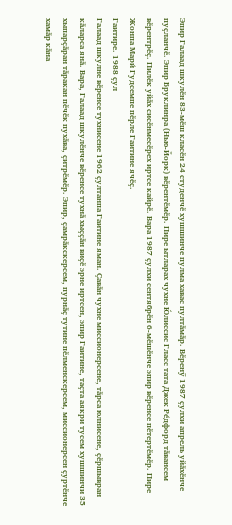Эпир Галаад шкулӗн 83-мӗш класӗн 24 студенчӗ хушшинче пулма хавас пултӑмӑр. Вӗренӳ 1987 ҫулхи апрель уйӑхӗнче пуҫланчӗ. Эпир Бруклинра (Нью-Йорк) вӗрентӗмӗр. Пире ытларах чухне Ю́лиссис Гласс тата Джек Ре́дфорд тӑвансем вӗрентрӗҫ. Пилӗк уйӑх сисӗнмесӗрех иртсе кайрӗ. Вара 1987 ҫулхи сентябрӗн 6-мӗшӗнче эпир вӗренсе пӗтертӗмӗр. Пире Жонпа Мари́ Гудсемпе пӗрле Гаитине ячӗҫ.
Гаитире. 1988 ҫул
Галаад шкулне вӗренсе тухнисене 1962 ҫултанпа Гаитине яман. Ҫавӑн чухне миссионерсене, тӑрса юлнисене, ҫӗршывран кӑларса янӑ. Вара, Галаад шкулӗнче вӗренсе тухнӑ хыҫҫӑн виҫӗ эрне иртсен, эпир Гаитине, таҫта аякри тусем хушшинчи 35 хыпарҫӑран тӑракан пӗчӗк пухӑва, ҫитрӗмӗр. Эпир, ҫамрӑкскерсем, пурнӑҫ тутине пӗлменскерсем, миссионерсен ҫуртӗнче хамӑр кӑна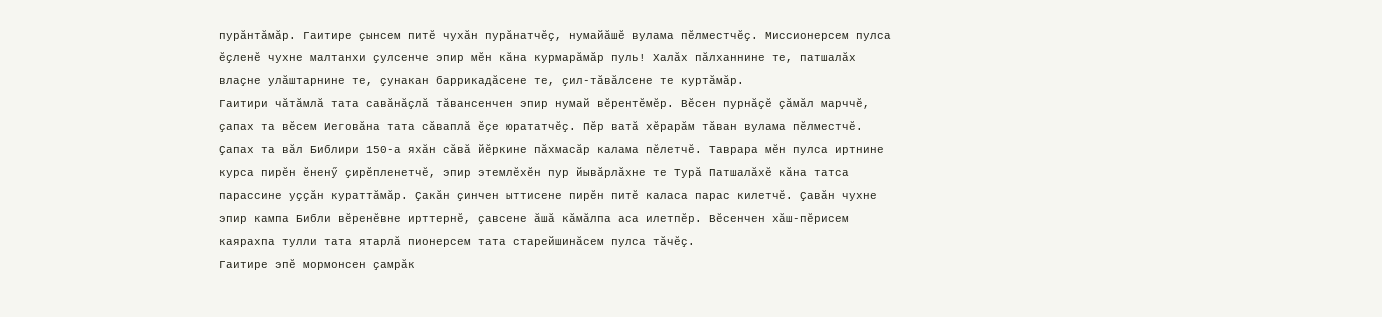пурӑнтӑмӑр. Гаитире ҫынсем питӗ чухӑн пурӑнатчӗҫ, нумайӑшӗ вулама пӗлместчӗҫ. Миссионерсем пулса ӗҫленӗ чухне малтанхи ҫулсенче эпир мӗн кӑна курмарӑмӑр пуль! Халӑх пӑлханнине те, патшалӑх влаҫне улӑштарнине те, ҫунакан баррикадӑсене те, ҫил-тӑвӑлсене те куртӑмӑр.
Гаитири чӑтӑмлӑ тата савӑнӑҫлӑ тӑвансенчен эпир нумай вӗрентӗмӗр. Вӗсен пурнӑҫӗ ҫӑмӑл марччӗ, ҫапах та вӗсем Иеговӑна тата сӑваплӑ ӗҫе юрататчӗҫ. Пӗр ватӑ хӗрарӑм тӑван вулама пӗлместчӗ. Ҫапах та вӑл Библири 150-а яхӑн сӑвӑ йӗркине пӑхмасӑр калама пӗлетчӗ. Таврара мӗн пулса иртнине курса пирӗн ӗненӳ ҫирӗпленетчӗ, эпир этемлӗхӗн пур йывӑрлӑхне те Турӑ Патшалӑхӗ кӑна татса парассине уҫҫӑн кураттӑмӑр. Ҫакӑн ҫинчен ыттисене пирӗн питӗ каласа парас килетчӗ. Ҫавӑн чухне эпир кампа Библи вӗренӗвне ирттернӗ, ҫавсене ӑшӑ кӑмӑлпа аса илетпӗр. Вӗсенчен хӑш-пӗрисем каярахпа тулли тата ятарлӑ пионерсем тата старейшинӑсем пулса тӑчӗҫ.
Гаитире эпӗ мормонсен ҫамрӑк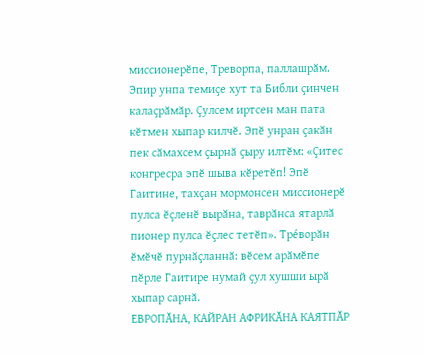миссионерӗпе, Треворпа, паллашрӑм. Эпир унпа темиҫе хут та Библи ҫинчен калаҫрӑмӑр. Ҫулсем иртсен ман пата кӗтмен хыпар килчӗ. Эпӗ унран ҫакӑн пек сӑмахсем ҫырнӑ ҫыру илтӗм: «Ҫитес конгресра эпӗ шыва кӗретӗп! Эпӗ Гаитине, тахҫан мормонсен миссионерӗ пулса ӗҫленӗ вырӑна, таврӑнса ятарлӑ пионер пулса ӗҫлес тетӗп». Тре́ворӑн ӗмӗчӗ пурнӑҫланнӑ: вӗсем арӑмӗпе пӗрле Гаитире нумай ҫул хушши ырӑ хыпар сарнӑ.
ЕВРОПӐНА, КАЙРАН АФРИКӐНА КАЯТПӐР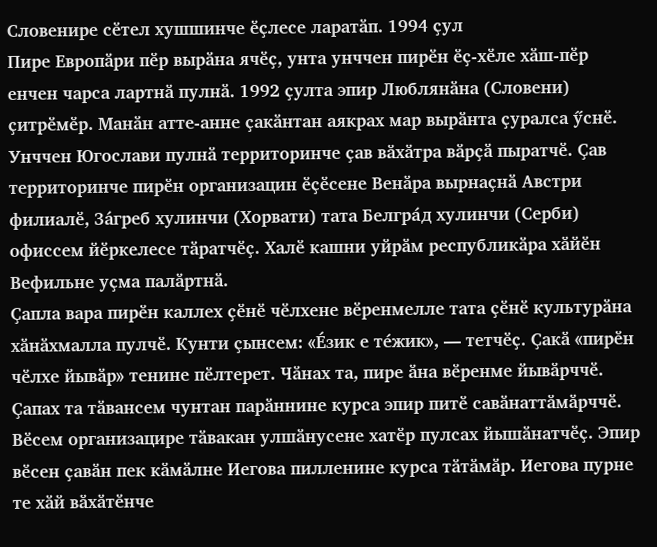Словенире сӗтел хушшинче ӗҫлесе ларатӑп. 1994 ҫул
Пире Европӑри пӗр вырӑна ячӗҫ, унта унччен пирӗн ӗҫ-хӗле хӑш-пӗр енчен чарса лартнӑ пулнӑ. 1992 ҫулта эпир Люблянӑна (Словени) ҫитрӗмӗр. Манӑн атте-анне ҫакӑнтан аякрах мар вырӑнта ҫуралса ӳснӗ. Унччен Югослави пулнӑ территоринче ҫав вӑхӑтра вӑрҫӑ пыратчӗ. Ҫав территоринче пирӗн организацин ӗҫӗсене Венӑра вырнаҫнӑ Австри филиалӗ, За́греб хулинчи (Хорвати) тата Белгра́д хулинчи (Серби) офиссем йӗркелесе тӑратчӗҫ. Халӗ кашни уйрӑм республикӑра хӑйӗн Вефильне уҫма палӑртнӑ.
Ҫапла вара пирӗн каллех ҫӗнӗ чӗлхене вӗренмелле тата ҫӗнӗ культурӑна хӑнӑхмалла пулчӗ. Кунти ҫынсем: «Е́зик е те́жик», — тетчӗҫ. Ҫакӑ «пирӗн чӗлхе йывӑр» тенине пӗлтерет. Чӑнах та, пире ӑна вӗренме йывӑрччӗ. Ҫапах та тӑвансем чунтан парӑннине курса эпир питӗ савӑнаттӑмӑрччӗ. Вӗсем организацире тӑвакан улшӑнусене хатӗр пулсах йышӑнатчӗҫ. Эпир вӗсен ҫавӑн пек кӑмӑлне Иегова пилленине курса тӑтӑмӑр. Иегова пурне те хӑй вӑхӑтӗнче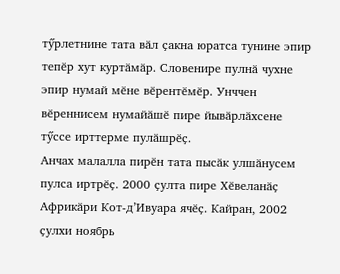тӳрлетнине тата вӑл ҫакна юратса тунине эпир тепӗр хут куртӑмӑр. Словенире пулнӑ чухне эпир нумай мӗне вӗрентӗмӗр. Унччен вӗреннисем нумайӑшӗ пире йывӑрлӑхсене тӳссе ирттерме пулӑшрӗҫ.
Анчах малалла пирӗн тата пысӑк улшӑнусем пулса иртрӗҫ. 2000 ҫулта пире Хӗвеланӑҫ Африкӑри Кот-д’Ивуара ячӗҫ. Кайран, 2002 ҫулхи ноябрь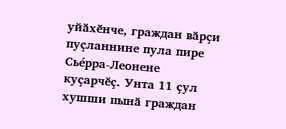уйӑхӗнче, граждан вӑрҫи пуҫланнине пула пире Сье́рра-Леонене куҫарчӗҫ. Унта 11 ҫул хушши пынӑ граждан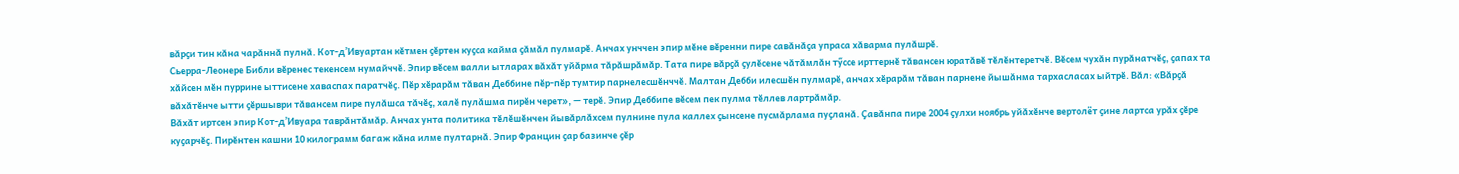вӑрҫи тин кӑна чарӑннӑ пулнӑ. Кот-д’Ивуартан кӗтмен ҫӗртен куҫса кайма ҫӑмӑл пулмарӗ. Анчах унччен эпир мӗне вӗренни пире савӑнӑҫа упраса хӑварма пулӑшрӗ.
Сьерра-Леонере Библи вӗренес текенсем нумайччӗ. Эпир вӗсем валли ытларах вӑхӑт уйӑрма тӑрӑшрӑмӑр. Тата пире вӑрҫӑ ҫулӗсене чӑтӑмлӑн тӳссе ирттернӗ тӑвансен юратӑвӗ тӗлӗнтеретчӗ. Вӗсем чухӑн пурӑнатчӗҫ, ҫапах та хӑйсен мӗн пуррине ыттисене хаваспах паратчӗҫ. Пӗр хӗрарӑм тӑван Деббине пӗр-пӗр тумтир парнелесшӗнччӗ. Малтан Дебби илесшӗн пулмарӗ, анчах хӗрарӑм тӑван парнене йышӑнма тархасласах ыйтрӗ. Вӑл: «Вӑрҫӑ вӑхӑтӗнче ытти ҫӗршыври тӑвансем пире пулӑшса тӑчӗҫ, халӗ пулӑшма пирӗн черет», — терӗ. Эпир Деббипе вӗсем пек пулма тӗллев лартрӑмӑр.
Вӑхӑт иртсен эпир Кот-д’Ивуара таврӑнтӑмӑр. Анчах унта политика тӗлӗшӗнчен йывӑрлӑхсем пулнине пула каллех ҫынсене пусмӑрлама пуҫланӑ. Ҫавӑнпа пире 2004 ҫулхи ноябрь уйӑхӗнче вертолёт ҫине лартса урӑх ҫӗре куҫарчӗҫ. Пирӗнтен кашни 10 килограмм багаж кӑна илме пултарнӑ. Эпир Францин ҫар базинче ҫӗр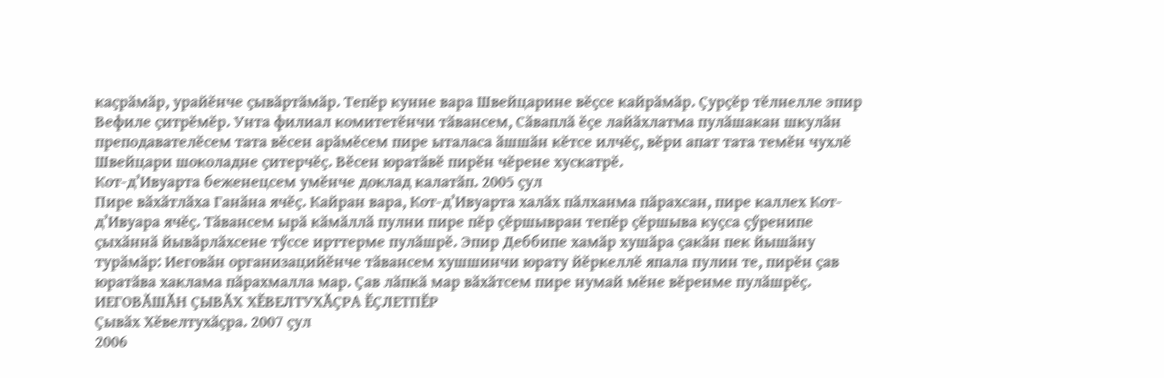каҫрӑмӑр, урайӗнче ҫывӑртӑмӑр. Тепӗр кунне вара Швейцарине вӗҫсе кайрӑмӑр. Ҫурҫӗр тӗлнелле эпир Вефиле ҫитрӗмӗр. Унта филиал комитетӗнчи тӑвансем, Сӑваплӑ ӗҫе лайӑхлатма пулӑшакан шкулӑн преподавателӗсем тата вӗсен арӑмӗсем пире ыталаса ӑшшӑн кӗтсе илчӗҫ, вӗри апат тата темӗн чухлӗ Швейцари шоколадне ҫитерчӗҫ. Вӗсен юратӑвӗ пирӗн чӗрене хускатрӗ.
Кот-д’Ивуарта беженецсем умӗнче доклад калатӑп. 2005 ҫул
Пире вӑхӑтлӑха Ганӑна ячӗҫ. Кайран вара, Кот-д’Ивуарта халӑх пӑлханма пӑрахсан, пире каллех Кот-д’Ивуара ячӗҫ. Тӑвансем ырӑ кӑмӑллӑ пулни пире пӗр ҫӗршывран тепӗр ҫӗршыва куҫса ҫӳренипе ҫыхӑннӑ йывӑрлӑхсене тӳссе ирттерме пулӑшрӗ. Эпир Деббипе хамӑр хушӑра ҫакӑн пек йышӑну турӑмӑр: Иеговӑн организацийӗнче тӑвансем хушшинчи юрату йӗркеллӗ япала пулин те, пирӗн ҫав юратӑва хаклама пӑрахмалла мар. Ҫав лӑпкӑ мар вӑхӑтсем пире нумай мӗне вӗренме пулӑшрӗҫ.
ИЕГОВӐШӐН ҪЫВӐХ ХӖВЕЛТУХӐҪРА ӖҪЛЕТПӖР
Ҫывӑх Хӗвелтухӑҫра. 2007 ҫул
2006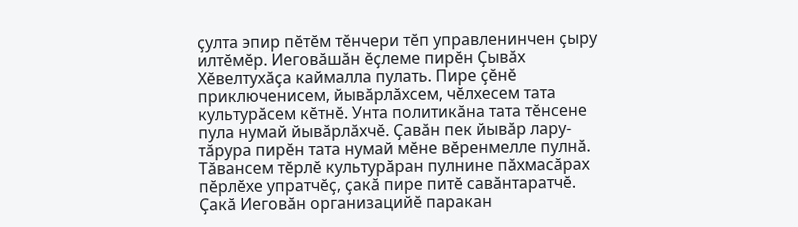ҫулта эпир пӗтӗм тӗнчери тӗп управленинчен ҫыру илтӗмӗр. Иеговӑшӑн ӗҫлеме пирӗн Ҫывӑх Хӗвелтухӑҫа каймалла пулать. Пире ҫӗнӗ приключенисем, йывӑрлӑхсем, чӗлхесем тата культурӑсем кӗтнӗ. Унта политикӑна тата тӗнсене пула нумай йывӑрлӑхчӗ. Ҫавӑн пек йывӑр лару-тӑрура пирӗн тата нумай мӗне вӗренмелле пулнӑ. Тӑвансем тӗрлӗ культурӑран пулнине пӑхмасӑрах пӗрлӗхе упратчӗҫ, ҫакӑ пире питӗ савӑнтаратчӗ. Ҫакӑ Иеговӑн организацийӗ паракан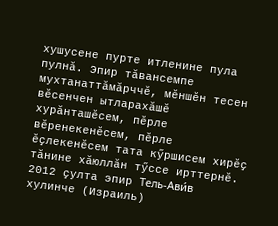хушусене пурте итленине пула пулнӑ. Эпир тӑвансемпе мухтанаттӑмӑрччӗ, мӗншӗн тесен вӗсенчен ытларахӑшӗ хурӑнташӗсем, пӗрле вӗренекенӗсем, пӗрле ӗҫлекенӗсем тата кӳршисем хирӗҫ тӑнине хӑюллӑн тӳссе ирттернӗ.
2012 ҫулта эпир Тель-Ави́в хулинче (Израиль)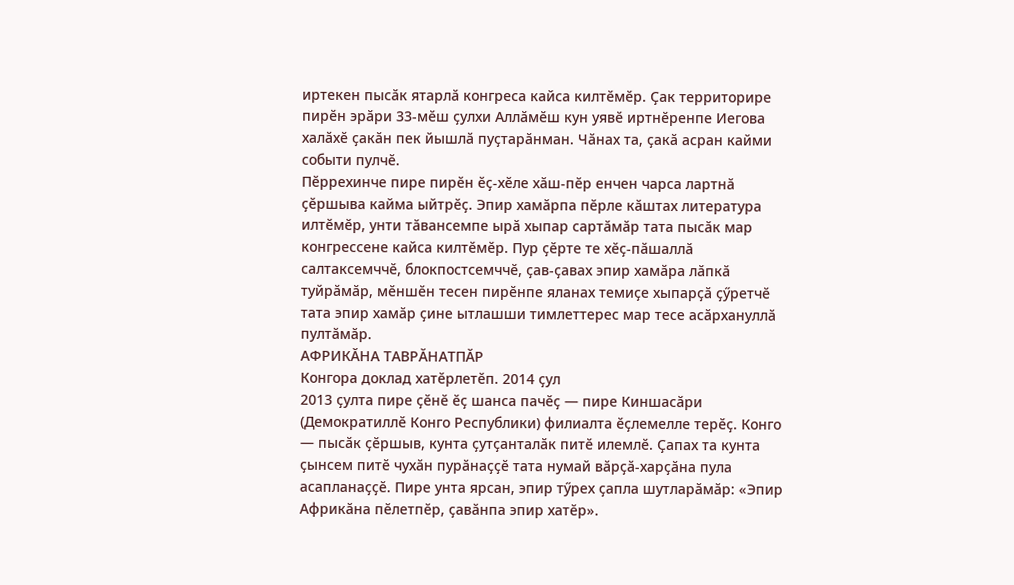иртекен пысӑк ятарлӑ конгреса кайса килтӗмӗр. Ҫак территорире пирӗн эрӑри 33-мӗш ҫулхи Аллӑмӗш кун уявӗ иртнӗренпе Иегова халӑхӗ ҫакӑн пек йышлӑ пуҫтарӑнман. Чӑнах та, ҫакӑ асран кайми событи пулчӗ.
Пӗррехинче пире пирӗн ӗҫ-хӗле хӑш-пӗр енчен чарса лартнӑ ҫӗршыва кайма ыйтрӗҫ. Эпир хамӑрпа пӗрле кӑштах литература илтӗмӗр, унти тӑвансемпе ырӑ хыпар сартӑмӑр тата пысӑк мар конгрессене кайса килтӗмӗр. Пур ҫӗрте те хӗҫ-пӑшаллӑ салтаксемччӗ, блокпостсемччӗ, ҫав-ҫавах эпир хамӑра лӑпкӑ туйрӑмӑр, мӗншӗн тесен пирӗнпе яланах темиҫе хыпарҫӑ ҫӳретчӗ тата эпир хамӑр ҫине ытлашши тимлеттерес мар тесе асӑрхануллӑ пултӑмӑр.
АФРИКӐНА ТАВРӐНАТПӐР
Конгора доклад хатӗрлетӗп. 2014 ҫул
2013 ҫулта пире ҫӗнӗ ӗҫ шанса пачӗҫ — пире Киншасӑри (Демократиллӗ Конго Республики) филиалта ӗҫлемелле терӗҫ. Конго — пысӑк ҫӗршыв, кунта ҫутҫанталӑк питӗ илемлӗ. Ҫапах та кунта ҫынсем питӗ чухӑн пурӑнаҫҫӗ тата нумай вӑрҫӑ-харҫӑна пула асапланаҫҫӗ. Пире унта ярсан, эпир тӳрех ҫапла шутларӑмӑр: «Эпир Африкӑна пӗлетпӗр, ҫавӑнпа эпир хатӗр».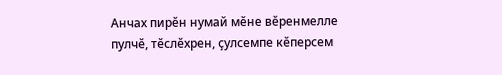Анчах пирӗн нумай мӗне вӗренмелле пулчӗ, тӗслӗхрен, ҫулсемпе кӗперсем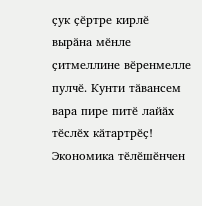ҫук ҫӗртре кирлӗ вырӑна мӗнле ҫитмеллине вӗренмелле пулчӗ. Кунти тӑвансем вара пире питӗ лайӑх тӗслӗх кӑтартрӗҫ! Экономика тӗлӗшӗнчен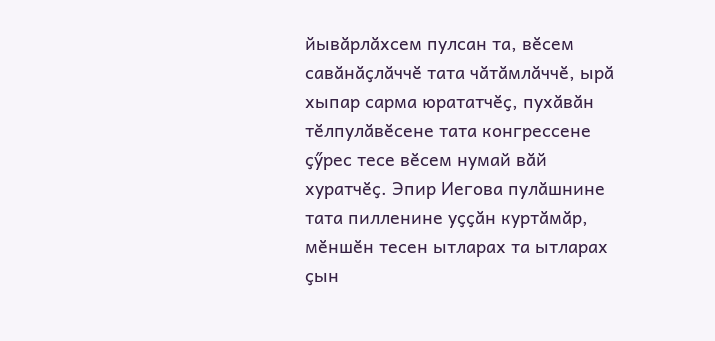йывӑрлӑхсем пулсан та, вӗсем савӑнӑҫлӑччӗ тата чӑтӑмлӑччӗ, ырӑ хыпар сарма юрататчӗҫ, пухӑвӑн тӗлпулӑвӗсене тата конгрессене ҫӳрес тесе вӗсем нумай вӑй хуратчӗҫ. Эпир Иегова пулӑшнине тата пилленине уҫҫӑн куртӑмӑр, мӗншӗн тесен ытларах та ытларах ҫын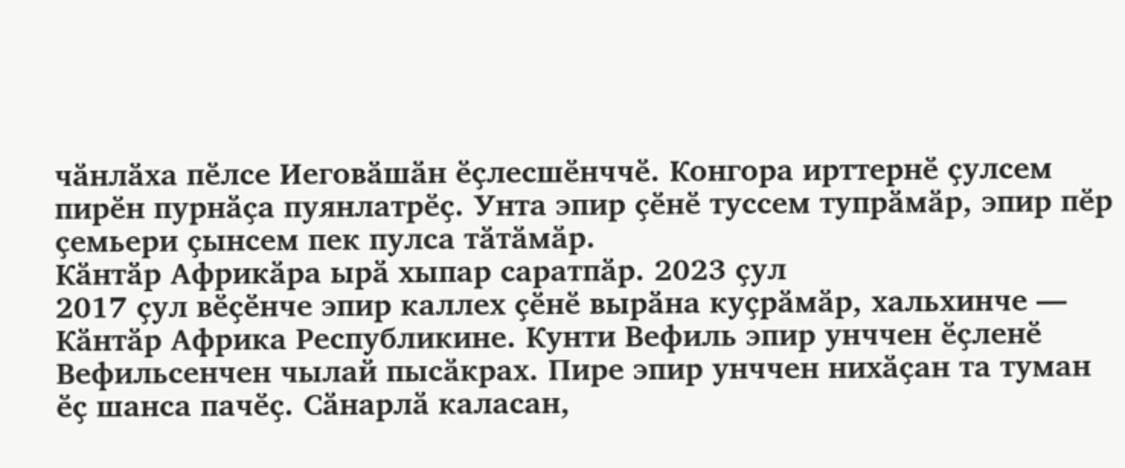чӑнлӑха пӗлсе Иеговӑшӑн ӗҫлесшӗнччӗ. Конгора ирттернӗ ҫулсем пирӗн пурнӑҫа пуянлатрӗҫ. Унта эпир ҫӗнӗ туссем тупрӑмӑр, эпир пӗр ҫемьери ҫынсем пек пулса тӑтӑмӑр.
Кӑнтӑр Африкӑра ырӑ хыпар саратпӑр. 2023 ҫул
2017 ҫул вӗҫӗнче эпир каллех ҫӗнӗ вырӑна куҫрӑмӑр, хальхинче — Кӑнтӑр Африка Республикине. Кунти Вефиль эпир унччен ӗҫленӗ Вефильсенчен чылай пысӑкрах. Пире эпир унччен нихӑҫан та туман ӗҫ шанса пачӗҫ. Сӑнарлӑ каласан,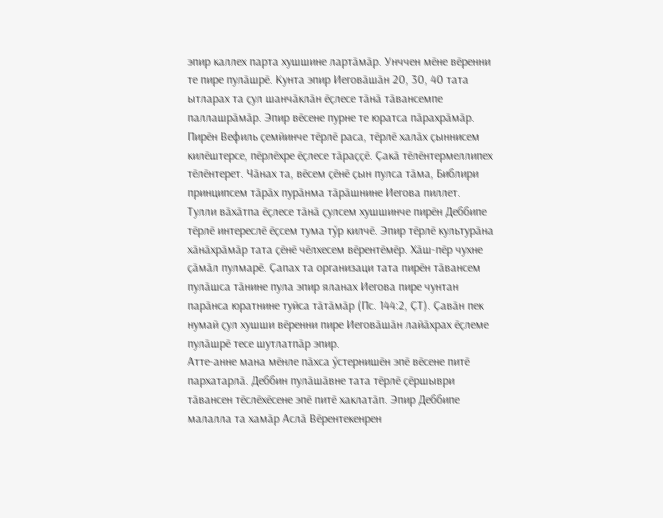эпир каллех парта хушшине лартӑмӑр. Унччен мӗне вӗренни те пире пулӑшрӗ. Кунта эпир Иеговӑшӑн 20, 30, 40 тата ытларах та ҫул шанчӑклӑн ӗҫлесе тӑнӑ тӑвансемпе паллашрӑмӑр. Эпир вӗсене пурне те юратса пӑрахрӑмӑр. Пирӗн Вефиль ҫемйинче тӗрлӗ раса, тӗрлӗ халӑх ҫыннисем килӗштерсе, пӗрлӗхре ӗҫлесе тӑраҫҫӗ. Ҫакӑ тӗлӗнтермеллипех тӗлӗнтерет. Чӑнах та, вӗсем ҫӗнӗ ҫын пулса тӑма, Библири принципсем тӑрӑх пурӑнма тӑрӑшнине Иегова пиллет.
Тулли вӑхӑтпа ӗҫлесе тӑнӑ ҫулсем хушшинче пирӗн Деббипе тӗрлӗ интереслӗ ӗҫсем тума тӳр килчӗ. Эпир тӗрлӗ культурӑна хӑнӑхрӑмӑр тата ҫӗнӗ чӗлхесем вӗрентӗмӗр. Хӑш-пӗр чухне ҫӑмӑл пулмарӗ. Ҫапах та организаци тата пирӗн тӑвансем пулӑшса тӑнине пула эпир яланах Иегова пире чунтан парӑнса юратнине туйса тӑтӑмӑр (Пс. 144:2, ҪТ). Ҫавӑн пек нумай ҫул хушши вӗренни пире Иеговӑшӑн лайӑхрах ӗҫлеме пулӑшрӗ тесе шутлатпӑр эпир.
Атте-анне мана мӗнле пӑхса ӳстернишӗн эпӗ вӗсене питӗ пархатарлӑ. Деббин пулӑшӑвне тата тӗрлӗ ҫӗршыври тӑвансен тӗслӗхӗсене эпӗ питӗ хаклатӑп. Эпир Деббипе малалла та хамӑр Аслӑ Вӗрентекенрен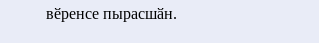вӗренсе пырасшӑн.